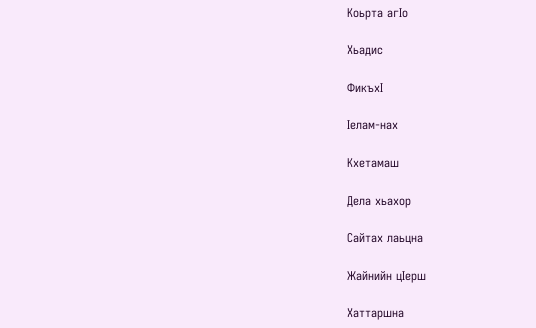Коьрта агIо

Хьадис

ФикъхI

Iелам-нах

Кхетамаш

Дела хьахор

Сайтах лаьцна

Жайнийн цIерш

Хаттаршна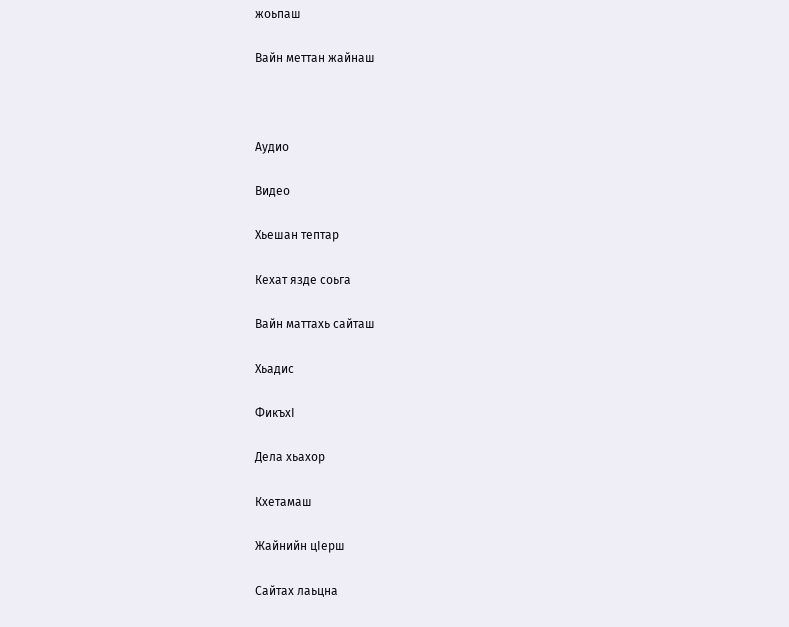жоьпаш

Вайн меттан жайнаш



Аудио

Видео

Хьешан тептар

Кехат язде соьга

Вайн маттахь сайташ

Хьадис

ФикъхI

Дела хьахор

Кхетамаш

Жайнийн цIерш

Сайтах лаьцна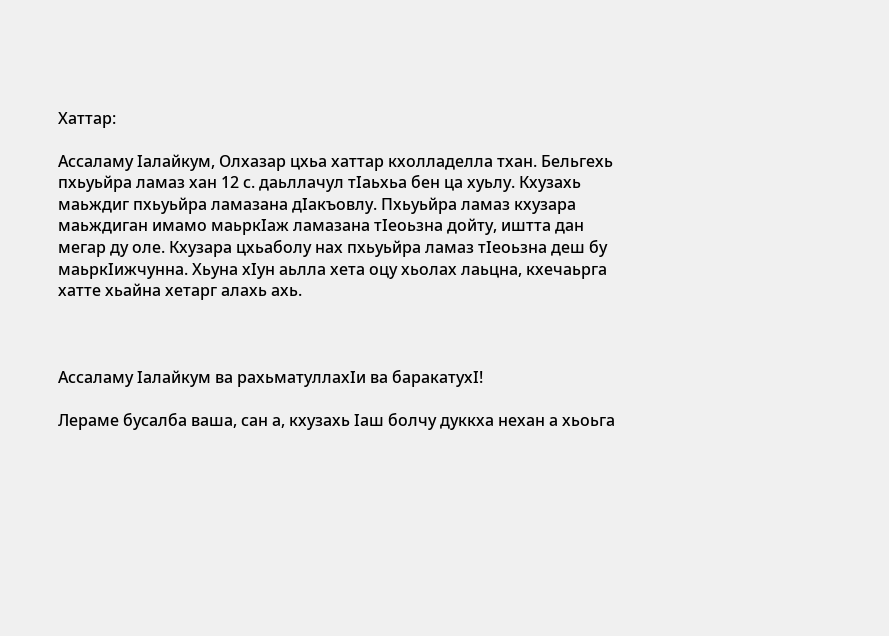Хаттар:

Ассаламу Iалайкум, Олхазар цхьа хаттар кхолладелла тхан. Бельгехь пхьуьйра ламаз хан 12 с. даьллачул тIаьхьа бен ца хуьлу. Кхузахь маьждиг пхьуьйра ламазана дIакъовлу. Пхьуьйра ламаз кхузара маьждиган имамо маьркIаж ламазана тIеоьзна дойту, иштта дан мегар ду оле. Кхузара цхьаболу нах пхьуьйра ламаз тIеоьзна деш бу маьркIижчунна. Хьуна хIун аьлла хета оцу хьолах лаьцна, кхечаьрга хатте хьайна хетарг алахь ахь.



Ассаламу Iалайкум ва рахьматуллахIи ва баракатухI!

Лераме бусалба ваша, сан а, кхузахь Iаш болчу дуккха нехан а хьоьга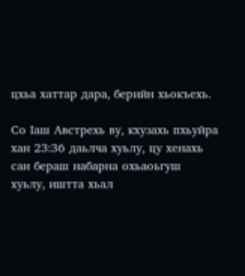цхьа хаттар дара, берийн хьокъехь.

Со Iаш Австрехь ву, кхузахь пхьуйра хан 23:36 даьлча хуьлу, цу хенахь сан бераш набарна охьаоьгуш хуьлу, иштта хьал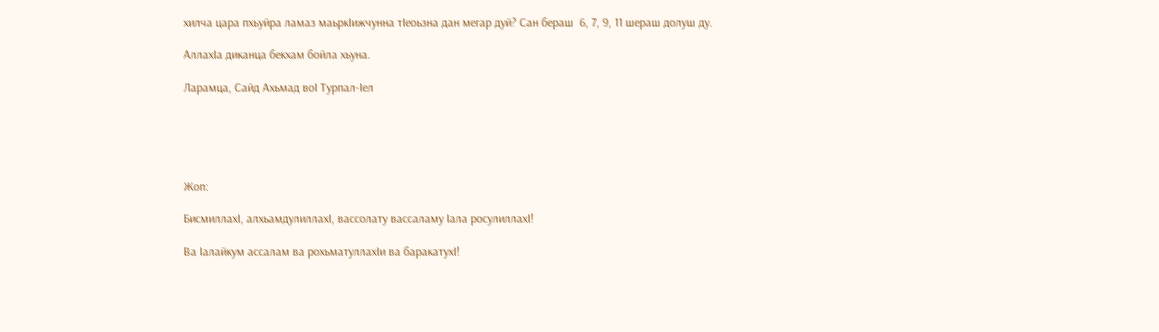хилча цара пхьуйра ламаз маьркIижчунна тIеоьзна дан мегар дуй? Сан бераш  6, 7, 9, 11 шераш долуш ду.

АллахIа диканца бекхам бойла хьуна.

Ларамца, Сайд Ахьмад воI Турпал-Iел





Жоп:

БисмиллахI, алхьамдулиллахI, вассолату вассаламу Iала росулиллахI!

Ва Iалайкум ассалам ва рохьматуллахIи ва баракатухI!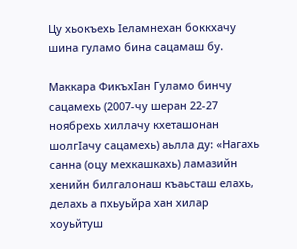Цу хьокъехь Iеламнехан боккхачу шина гуламо бина сацамаш бу.

Маккара ФикъхIан Гуламо бинчу сацамехь (2007-чу шеран 22-27 ноябрехь хиллачу кхеташонан шолгIачу сацамехь) аьлла ду: «Нагахь санна (оцу мехкашкахь) ламазийн хенийн билгалонаш къаьсташ елахь, делахь а пхьуьйра хан хилар хоуьйтуш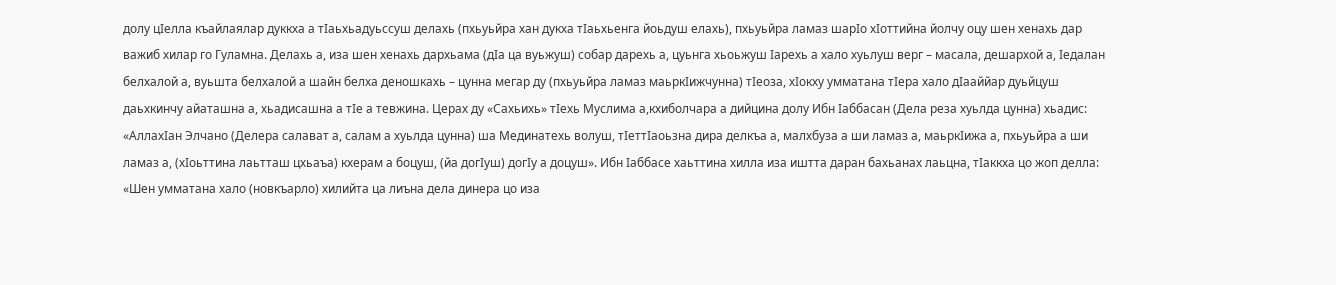долу цIелла къайлаялар дуккха а тIаьхьадуьссуш делахь (пхьуьйра хан дукха тIаьхьенга йоьдуш елахь), пхьуьйра ламаз шарIо хIоттийна йолчу оцу шен хенахь дар важиб хилар го Гуламна. Делахь а, иза шен хенахь дархьама (дIа ца вуьжуш) собар дарехь а, цуьнга хьоьжуш Iарехь а хало хуьлуш верг – масала, дешархой а, Iедалан белхалой а, вуьшта белхалой а шайн белха деношкахь – цунна мегар ду (пхьуьйра ламаз маьркIижчунна) тIеоза, хIокху умматана тIера хало дIааййар дуьйцуш даьхкинчу айаташна а, хьадисашна а тIе а тевжина. Церах ду «Сахьихь» тIехь Муслима а,кхиболчара а дийцина долу Ибн Iаббасан (Дела реза хуьлда цунна) хьадис: «АллахIан Элчано (Делера салават а, салам а хуьлда цунна) ша Мединатехь волуш, тIеттIаоьзна дира делкъа а, малхбуза а ши ламаз а, маьркIижа а, пхьуьйра а ши ламаз а, (хIоьттина лаьтташ цхьаъа) кхерам а боцуш, (йа догIуш) догIу а доцуш». Ибн Iаббасе хаьттина хилла иза иштта даран бахьанах лаьцна, тIаккха цо жоп делла: «Шен умматана хало (новкъарло) хилийта ца лиъна дела динера цо иза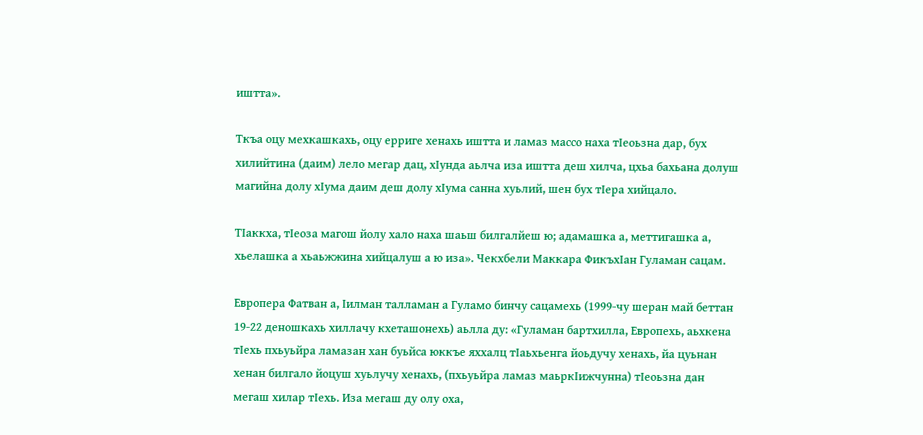иштта».

Ткъа оцу мехкашкахь, оцу ерриге хенахь иштта и ламаз массо наха тIеоьзна дар, бух хилийтина (даим) лело мегар дац, хIунда аьлча иза иштта деш хилча, цхьа бахьана долуш магийна долу хIума даим деш долу хIума санна хуьлий, шен бух тIера хийцало.

ТIаккха, тIеоза магош йолу хало наха шаьш билгалйеш ю; адамашка а, меттигашка а, хьелашка а хьаьжжина хийцалуш а ю иза». Чекхбели Маккара ФикъхIан Гуламан сацам.

Европера Фатван а, Iилман талламан а Гуламо бинчу сацамехь (1999-чу шеран май беттан 19-22 деношкахь хиллачу кхеташонехь) аьлла ду: «Гуламан бартхилла, Европехь, аьхкена тIехь пхьуьйра ламазан хан буьйса юккъе яххалц тIаьхьенга йоьдучу хенахь, йа цуьнан хенан билгало йоцуш хуьлучу хенахь, (пхьуьйра ламаз маьркIижчунна) тIеоьзна дан мегаш хилар тIехь. Иза мегаш ду олу оха,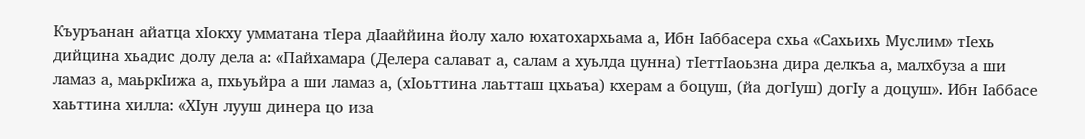Къуръанан айатца хIокху умматана тIера дIааййина йолу хало юхатохархьама а, Ибн Iаббасера схьа «Сахьихь Муслим» тIехь дийцина хьадис долу дела а: «Пайхамара (Делера салават а, салам а хуьлда цунна) тIеттIаоьзна дира делкъа а, малхбуза а ши ламаз а, маьркIижа а, пхьуьйра а ши ламаз а, (хIоьттина лаьтташ цхьаъа) кхерам а боцуш, (йа догIуш) догIу а доцуш». Ибн Iаббасе хаьттина хилла: «ХIун лууш динера цо иза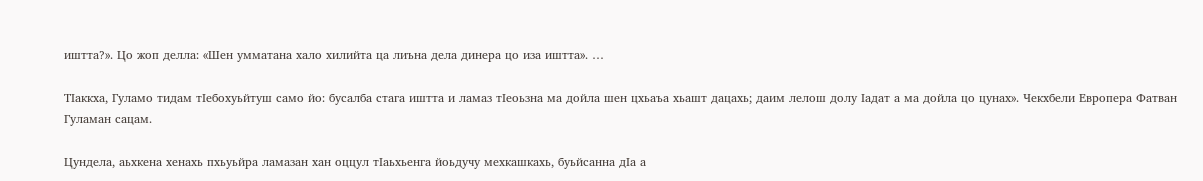иштта?». Цо жоп делла: «Шен умматана хало хилийта ца лиъна дела динера цо иза иштта». …

ТIаккха, Гуламо тидам тIебохуьйтуш само йо: бусалба стага иштта и ламаз тIеоьзна ма дойла шен цхьаъа хьашт дацахь; даим лелош долу Iадат а ма дойла цо цунах». Чекхбели Европера Фатван Гуламан сацам.

Цундела, аьхкена хенахь пхьуьйра ламазан хан оццул тIаьхьенга йоьдучу мехкашкахь, буьйсанна дIа а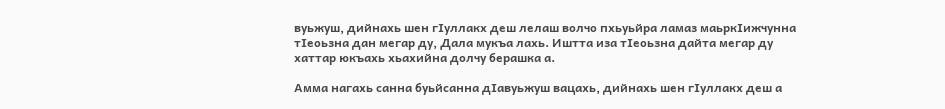вуьжуш, дийнахь шен гIуллакх деш лелаш волчо пхьуьйра ламаз маьркIижчунна тIеоьзна дан мегар ду, Дала мукъа лахь. Иштта иза тIеоьзна дайта мегар ду хаттар юкъахь хьахийна долчу берашка а.

Амма нагахь санна буьйсанна дIавуьжуш вацахь, дийнахь шен гIуллакх деш а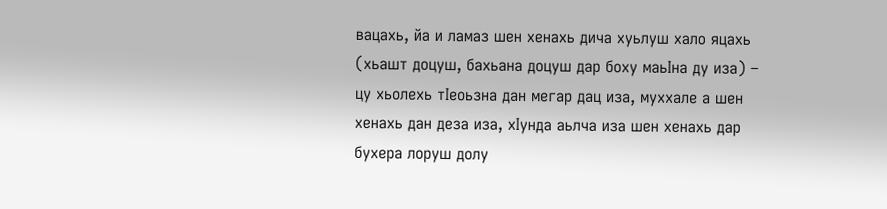вацахь, йа и ламаз шен хенахь дича хуьлуш хало яцахь (хьашт доцуш, бахьана доцуш дар боху маьIна ду иза) – цу хьолехь тIеоьзна дан мегар дац иза, муххале а шен хенахь дан деза иза, хIунда аьлча иза шен хенахь дар бухера лоруш долу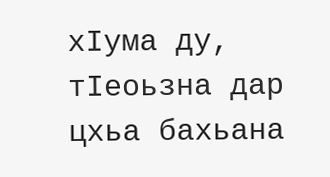хIума ду, тIеоьзна дар цхьа бахьана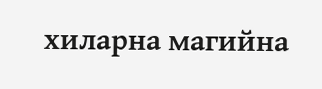хиларна магийна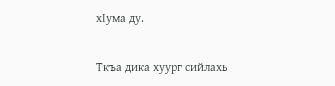хIума ду.

Ткъа дика хуург сийлахь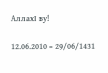АллахI ву!

12.06.2010 = 29/06/1431